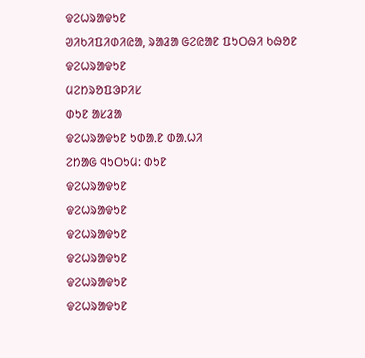ᱫᱮᱦᱨᱟᱫᱩᱱ
ᱣᱤᱠᱤᱯᱤᱰᱤᱭᱟ, ᱨᱟᱲᱟ ᱜᱮᱭᱟᱱ ᱯᱩᱛᱷᱤ ᱠᱷᱚᱱ
ᱫᱮᱦᱨᱟᱫᱩᱱ
ᱢᱮᱴᱨᱚᱯᱳᱞᱤᱥ
ᱰᱩᱱ ᱟᱥᱲᱟ
ᱫᱮᱦᱨᱟᱫᱩᱱ ᱩᱰᱟᱹᱱ ᱰᱟᱹᱦᱤ
ᱮᱴᱟᱜ ᱧᱩᱛᱩᱢ: ᱰᱩᱱ
ᱫᱮᱦᱨᱟᱫᱩᱱ
ᱫᱮᱦᱨᱟᱫᱩᱱ
ᱫᱮᱦᱨᱟᱫᱩᱱ
ᱫᱮᱦᱨᱟᱫᱩᱱ
ᱫᱮᱦᱨᱟᱫᱩᱱ
ᱫᱮᱦᱨᱟᱫᱩᱱ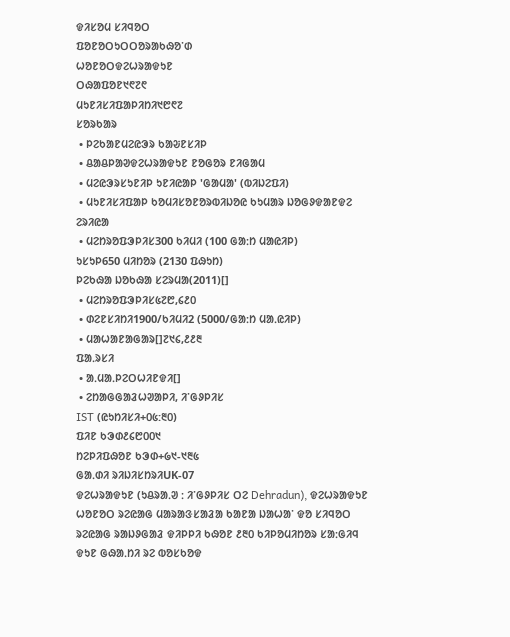ᱫᱤᱥᱚᱢ ᱥᱤᱧᱚᱛ
ᱯᱚᱱᱚᱛᱩᱛᱛᱚᱨᱟᱠᱷᱚᱸᱰ
ᱦᱚᱱᱚᱛᱫᱮᱦᱨᱟᱫᱩᱱ
ᱛᱷᱟᱯᱚᱱ᱑᱖᱗᱖
ᱢᱩᱱᱤᱥᱤᱯᱟᱞᱤᱴᱤ᱑᱘᱖᱗
ᱥᱚᱨᱠᱟᱨ
 • ᱞᱮᱠᱟᱱᱢᱮᱭᱳᱨ ᱠᱟᱶᱱᱥᱤᱞ
 • ᱪᱟᱪᱞᱟᱣᱫᱮᱦᱨᱟᱫᱩᱱ ᱱᱚᱜᱚᱨ ᱱᱤᱜᱟᱢ
 • ᱢᱮᱭᱳᱨᱥᱩᱱᱤᱞ ᱩᱱᱤᱭᱟᱞ 'ᱜᱟᱢᱟ' (ᱵᱤᱡᱮᱯᱤ)
 • ᱢᱩᱱᱤᱥᱤᱯᱟᱞ ᱠᱚᱢᱤᱥᱚᱱᱚᱨᱵᱤᱡᱚᱭ ᱠᱩᱢᱟᱨ ᱡᱚᱜᱽᱫᱟᱱᱫᱮ
ᱮᱨᱤᱭᱟ
 • ᱢᱮᱴᱨᱚᱯᱳᱞᱤᱥ300 ᱠᱤᱢᱤ (100 ᱜᱟᱺᱴ ᱢᱟᱭᱤᱞ)
ᱩᱥᱩᱞ650 ᱢᱤᱴᱚᱨ (2130 ᱯᱷᱩᱴ)
ᱞᱮᱠᱷᱟ ᱡᱚᱠᱷᱟ ᱥᱮᱨᱢᱟ(2011)[]
 • ᱢᱮᱴᱨᱚᱯᱳᱞᱤᱥ᱕᱗᱘,᱔᱒᱐
 • ᱰᱮᱱᱥᱤᱴᱤ1900/ᱠᱤᱢᱤ2 (5000/ᱜᱟᱺᱴ ᱢᱟᱹᱭᱤᱞ)
 • ᱢᱟᱦᱟᱱᱟᱜᱟᱨ[]᱗᱑᱔,᱒᱒᱓
ᱯᱟᱹᱨᱥᱤ
 • ᱟᱹᱢᱟᱹᱞᱮᱛᱦᱤᱱᱫᱤ[]
 • ᱮᱴᱟᱜᱜᱟᱲᱦᱣᱟᱞᱤ, ᱤᱸᱜᱽᱞᱤᱥ
IST (ᱭᱩᱴᱤᱥᱤ+᱐᱕:᱓᱐)
ᱯᱤᱱ ᱠᱳᱰ᱒᱔᱘᱐᱐᱑
ᱴᱮᱞᱤᱯᱷᱚᱱ ᱠᱳᱰ+᱙᱑-᱑᱓᱕
ᱜᱟᱹᱰᱤ ᱨᱤᱡᱤᱥᱴᱨᱤUK-07
ᱫᱮᱦᱨᱟᱫᱩᱱ (ᱩᱪᱨᱟᱹᱣ ᱺ ᱤᱸᱜᱽᱞᱤᱥ ᱛᱮ Dehradun), ᱫᱮᱦᱨᱟᱫᱩᱱ ᱦᱚᱱᱚᱛ ᱨᱮᱭᱟᱜ ᱢᱟᱨᱟᱝᱥᱟᱲᱟ ᱠᱟᱱᱟ ᱡᱟᱦᱟᱸ ᱫᱚ ᱥᱤᱧᱚᱛ ᱨᱮᱭᱟᱜ ᱨᱟᱡᱽᱜᱟᱲ ᱫᱤᱞᱞᱤ ᱠᱷᱚᱱ ᱒᱓᱐ ᱠᱤᱞᱚᱢᱤᱴᱚᱨ ᱥᱟᱺᱜᱤᱧ ᱫᱩᱱ ᱜᱷᱟᱹᱴᱤ ᱨᱮ ᱵᱚᱥᱠᱚᱫ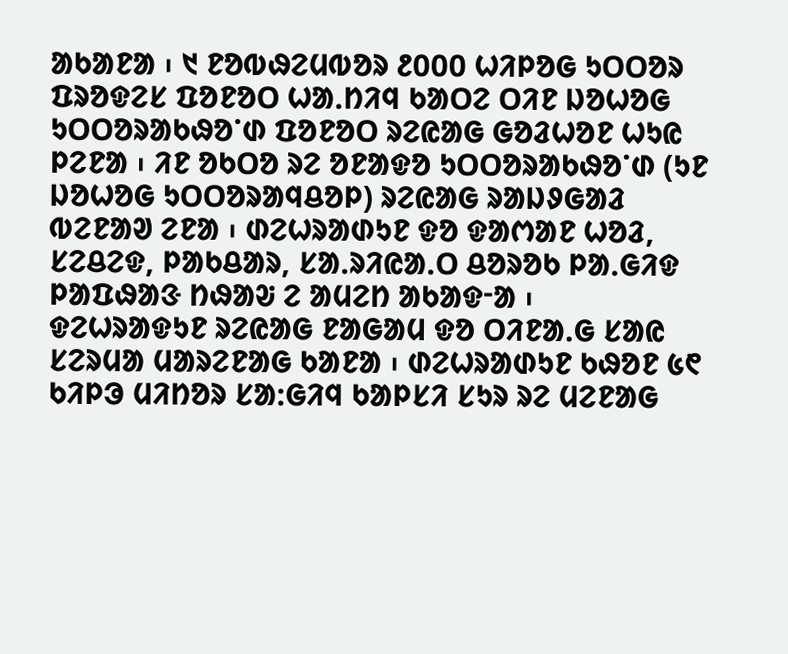ᱟᱠᱟᱱᱟ ᱾ ᱑ ᱱᱚᱵᱷᱮᱢᱵᱚᱨ ᱒᱐᱐᱐ ᱦᱤᱞᱚᱜ ᱩᱛᱛᱚᱨ ᱯᱨᱚᱫᱮᱥ ᱯᱚᱱᱚᱛ ᱦᱟᱹᱴᱤᱧ ᱠᱟᱛᱮ ᱛᱤᱱ ᱡᱚᱦᱚᱜ ᱩᱛᱛᱚᱨᱟᱠᱷᱚᱸᱰ ᱯᱚᱱᱚᱛ ᱨᱮᱭᱟᱜ ᱜᱚᱲᱦᱚᱱ ᱦᱩᱭ ᱞᱮᱱᱟ ᱾ ᱤᱱ ᱚᱠᱛᱚ ᱨᱮ ᱚᱱᱟᱫᱚ ᱩᱛᱛᱚᱨᱟᱠᱷᱚᱸᱰ (ᱩᱱ ᱡᱚᱦᱚᱜ ᱩᱛᱛᱚᱨᱟᱧᱪᱚᱞ) ᱨᱮᱭᱟᱜ ᱨᱟᱡᱽᱜᱟᱲ ᱵᱮᱱᱟᱣ ᱮᱱᱟ ᱾ ᱰᱮᱦᱨᱟᱰᱩᱱ ᱫᱚ ᱫᱟᱬᱟᱱ ᱦᱚᱲ, ᱥᱮᱪᱮᱫ, ᱞᱟᱠᱪᱟᱨ, ᱥᱟᱹᱨᱤᱭᱟᱹᱛ ᱪᱚᱨᱚᱠ ᱞᱟᱹᱜᱤᱫ ᱞᱟᱯᱷᱟᱝ ᱴᱷᱟᱶ ᱮ ᱟᱢᱮᱴ ᱟᱠᱟᱫᱼᱟ ᱾
ᱫᱮᱦᱨᱟᱫᱩᱱ ᱨᱮᱭᱟᱜ ᱱᱟᱜᱟᱢ ᱫᱚ ᱛᱤᱱᱟᱹᱜ ᱥᱟᱭ ᱥᱮᱨᱢᱟ ᱢᱟᱨᱮᱱᱟᱜ ᱠᱟᱱᱟ ᱾ ᱰᱮᱦᱨᱟᱰᱩᱱ ᱠᱷᱚᱱ ᱕᱖ ᱠᱤᱞᱳ ᱢᱤᱴᱚᱨ ᱥᱟᱺᱜᱤᱧ ᱠᱟᱞᱥᱤ ᱥᱩᱨ ᱨᱮ ᱢᱮᱱᱟᱜ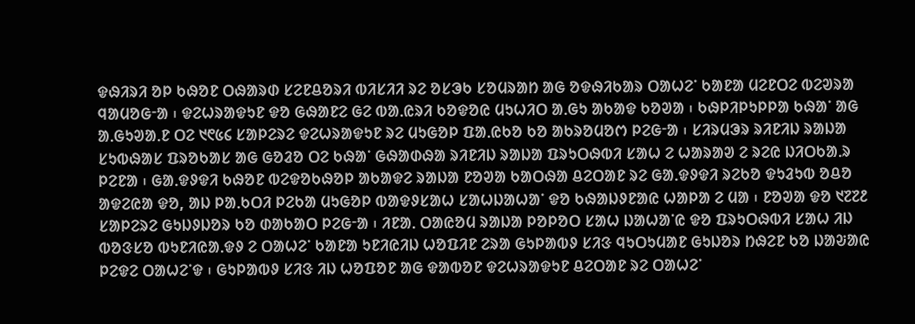ᱫᱷᱤᱨᱤ ᱚᱞ ᱠᱷᱚᱱ ᱛᱷᱟᱨᱰ ᱥᱮᱱᱪᱚᱨᱤ ᱵᱤᱥᱤᱤ ᱨᱮ ᱚᱥᱳᱠ ᱥᱚᱢᱨᱟᱴ ᱟᱜ ᱚᱫᱷᱤᱠᱟᱨ ᱛᱟᱦᱮᱸ ᱠᱟᱱᱟ ᱢᱮᱱᱛᱮ ᱵᱮᱣᱨᱟ ᱧᱟᱢᱚᱜᱼᱟ ᱾ ᱫᱮᱦᱨᱟᱫᱩᱱ ᱫᱚ ᱜᱷᱟᱱᱮ ᱜᱮ ᱵᱟᱹᱭᱨᱤ ᱠᱚᱫᱚᱭ ᱢᱩᱦᱤᱛ ᱟᱹᱜᱩ ᱟᱠᱟᱫ ᱠᱚᱣᱟ ᱾ ᱠᱷᱞᱤᱞᱩᱞᱞᱟ ᱠᱷᱟᱸ ᱟᱜ ᱟᱹᱜᱩᱣᱟᱹᱱ ᱛᱮ ᱑᱖᱕᱔ ᱥᱟᱞᱮᱨᱮ ᱫᱮᱦᱨᱟᱫᱩᱱ ᱨᱮ ᱢᱩᱜᱚᱞ ᱯᱟᱹᱭᱠᱚ ᱠᱚ ᱟᱠᱨᱚᱢᱚᱬ ᱞᱮᱜᱼᱟ ᱾ ᱥᱤᱨᱢᱳᱨ ᱨᱤᱱᱤᱡ ᱨᱟᱡᱟ ᱥᱩᱵᱷᱟᱥ ᱯᱨᱚᱠᱟᱥ ᱟᱜ ᱜᱚᱲᱚ ᱛᱮ ᱠᱷᱟᱸ ᱜᱷᱟᱰᱷᱟ ᱨᱤᱱᱤᱡ ᱨᱟᱡᱟ ᱯᱨᱩᱛᱷᱵᱤ ᱥᱟᱦ ᱮ ᱦᱟᱨᱟᱣ ᱮ ᱨᱮᱭ ᱡᱤᱛᱠᱟᱹᱨ ᱞᱮᱱᱟ ᱾ ᱜᱟᱹᱫᱽᱫᱤ ᱠᱷᱚᱱ ᱵᱮᱫᱚᱠᱷᱚᱞ ᱟᱠᱟᱫᱮ ᱨᱟᱡᱟ ᱱᱚᱣᱟ ᱠᱟᱛᱷᱟ ᱪᱮᱛᱟᱱ ᱨᱮ ᱜᱟᱹᱫᱽᱫᱤ ᱨᱮᱠᱚ ᱫᱩᱲᱩᱵ ᱚᱪᱚ ᱟᱫᱮᱭᱟ ᱫᱚ, ᱟᱡ ᱞᱟᱹᱠᱛᱤ ᱞᱮᱠᱟ ᱢᱩᱜᱚᱞ ᱵᱟᱫᱽᱥᱟᱦ ᱥᱟᱦᱡᱟᱦᱟᱸ ᱫᱚ ᱠᱷᱟᱡᱽᱱᱟᱭ ᱦᱟᱞᱟ ᱮ ᱢᱟ ᱾ ᱱᱚᱣᱟ ᱫᱚ ᱑᱗᱗᱒ ᱥᱟᱞᱮᱨᱮ ᱜᱩᱡᱽᱡᱚᱨ ᱠᱚ ᱰᱟᱠᱟᱛ ᱞᱮᱜᱼᱟ ᱾ ᱤᱱᱟᱹ ᱛᱟᱭᱚᱢ ᱨᱟᱡᱟ ᱞᱚᱞᱚᱛ ᱥᱟᱦ ᱡᱟᱦᱟᱸᱭ ᱫᱚ ᱯᱨᱩᱛᱷᱵᱤ ᱥᱟᱦ ᱤᱡ ᱵᱚᱝᱥᱚ ᱵᱩᱱᱤᱭᱟᱹᱫᱽ ᱮ ᱛᱟᱦᱮᱸ ᱠᱟᱱᱟ ᱩᱱᱤᱭᱤᱡ ᱦᱚᱯᱤᱱ ᱮᱨᱟ ᱜᱩᱞᱟᱵᱽ ᱥᱤᱝ ᱧᱩᱛᱩᱢᱟᱱ ᱜᱩᱡᱚᱨ ᱴᱷᱮᱱ ᱠᱚ ᱡᱟᱶᱟᱭ ᱞᱮᱫᱮ ᱛᱟᱦᱮᱸᱫ ᱾ ᱜᱩᱞᱟᱵᱽ ᱥᱤᱝ ᱤᱡ ᱦᱚᱯᱚᱱ ᱟᱜ ᱫᱟᱵᱚᱱ ᱫᱮᱦᱨᱟᱫᱩᱱ ᱪᱮᱛᱟᱱ ᱨᱮ ᱛᱟᱦᱮᱸ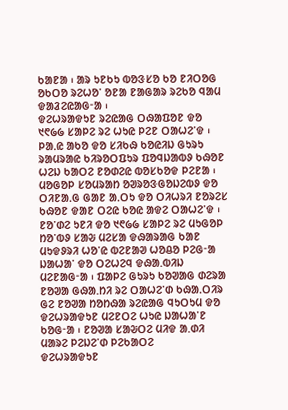ᱠᱟᱱᱟ ᱾ ᱟᱨ ᱩᱱᱠᱩ ᱵᱚᱝᱥᱚ ᱠᱚ ᱱᱤᱛᱚᱜ ᱚᱠᱛᱚ ᱨᱮᱦᱚᱸ ᱚᱱᱟ ᱱᱟᱜᱟᱨ ᱨᱮᱠᱚ ᱧᱟᱢ ᱫᱟᱲᱮᱭᱟᱜᱼᱟ ᱾
ᱫᱮᱦᱨᱟᱫᱩᱱ ᱨᱮᱭᱟᱜ ᱛᱷᱟᱯᱚᱱ ᱫᱚ ᱑᱖᱙᱙ ᱥᱟᱞᱮ ᱨᱮ ᱦᱩᱭ ᱞᱮᱱ ᱛᱟᱦᱮᱸᱫ ᱾ ᱞᱟᱹᱭ ᱟᱠᱚ ᱫᱚ ᱥᱤᱠᱷ ᱠᱚᱭᱤᱡ ᱜᱩᱨᱩ ᱨᱟᱢᱨᱟᱭ ᱠᱤᱨᱚᱛᱯᱩᱨ ᱯᱚᱧᱡᱟᱵᱽ ᱠᱷᱚᱱ ᱦᱮᱡ ᱠᱟᱛᱮ ᱱᱚᱰᱮᱭ ᱵᱚᱥᱠᱚᱫ ᱞᱮᱱᱟ ᱾ ᱢᱚᱜᱚᱞ ᱥᱚᱢᱨᱟᱴ ᱚᱣᱨᱚᱝᱜᱚᱡᱮᱵᱽ ᱫᱚ ᱛᱤᱱᱟᱹᱜ ᱜᱟᱱ ᱟᱹᱛᱩ ᱫᱚ ᱛᱤᱦᱨᱤ ᱱᱚᱨᱮᱥ ᱠᱷᱚᱱ ᱫᱟᱱ ᱛᱮᱭ ᱠᱚᱭ ᱟᱫᱮ ᱛᱟᱦᱮᱸᱫ ᱾ ᱱᱚᱸᱰᱮ ᱩᱱᱤ ᱫᱚ ᱑᱖᱙᱙ ᱥᱟᱞᱮ ᱨᱮ ᱢᱩᱜᱚᱞ ᱴᱚᱸᱵᱽ ᱥᱟᱶ ᱢᱮᱥᱟ ᱫᱷᱟᱨᱟᱜ ᱠᱟᱱ ᱢᱩᱫᱽᱨᱤ ᱦᱚᱸᱭ ᱵᱮᱱᱟᱣ ᱦᱚᱪᱚ ᱞᱮᱜᱼᱟ ᱡᱟᱦᱟᱸ ᱫᱚ ᱛᱮᱦᱮᱧ ᱫᱷᱟ.ᱵᱤᱡ ᱢᱮᱱᱟᱜᱼᱟ ᱾ ᱯᱟᱞᱮ ᱜᱩᱨᱩ ᱠᱚᱣᱟᱜ ᱰᱮᱨᱟ ᱱᱚᱣᱟ ᱜᱷᱟ.ᱴᱤ ᱨᱮ ᱛᱟᱦᱮᱸᱰ ᱠᱷᱟᱹᱛᱤᱨ ᱜᱮ ᱱᱚᱣᱟ ᱴᱚᱴᱷᱟ ᱨᱮᱭᱟᱜ ᱧᱩᱛᱩᱢ ᱫᱚ ᱫᱮᱦᱨᱟᱫᱩᱱ ᱢᱮᱱᱛᱮ ᱦᱩᱭ ᱡᱟᱦᱟᱸᱱ ᱠᱚᱜᱼᱟ ᱾ ᱱᱚᱣᱟ ᱥᱟᱶᱛᱮ ᱢᱤᱫ ᱟ.ᱰᱤ ᱢᱟᱨᱮ ᱞᱮᱡᱮᱸᱰ ᱞᱮᱠᱟᱛᱮ
ᱫᱮᱦᱨᱟᱫᱩᱱ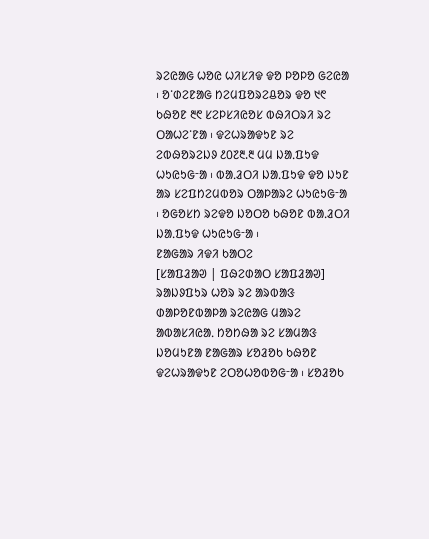ᱨᱮᱭᱟᱜ ᱦᱚᱭ ᱦᱤᱥᱤᱫ ᱫᱚ ᱞᱚᱞᱚ ᱜᱮᱭᱟ ᱾ ᱚᱸᱰᱮᱱᱟᱜ ᱴᱮᱢᱯᱚᱨᱮᱪᱚᱨ ᱫᱚ ᱑᱖ ᱠᱷᱚᱱ ᱓᱖ ᱥᱮᱞᱥᱤᱭᱚᱥ ᱵᱷᱤᱛᱨᱤ ᱨᱮ ᱛᱟᱦᱮᱸᱱᱟ ᱾ ᱫᱮᱦᱨᱟᱫᱩᱱ ᱨᱮ ᱮᱵᱷᱚᱨᱮᱡᱽ ᱒᱐᱗᱓.᱓ ᱢᱢ ᱡᱟᱹᱯᱩᱫ ᱦᱩᱭᱩᱜᱼᱟ ᱾ ᱵᱟᱹᱲᱛᱤ ᱡᱟᱹᱯᱩᱫ ᱫᱚ ᱡᱩᱱ ᱟᱨ ᱥᱮᱯᱴᱮᱢᱵᱚᱨ ᱛᱟᱞᱟᱨᱮ ᱦᱩᱭᱩᱜᱼᱟ ᱾ ᱚᱜᱚᱥᱴ ᱨᱮᱫᱚ ᱡᱚᱛᱚ ᱠᱷᱚᱱ ᱵᱟᱹᱲᱛᱤ ᱡᱟᱹᱯᱩᱫ ᱦᱩᱭᱩᱜᱼᱟ ᱾
ᱱᱟᱜᱟᱨ ᱤᱫᱤ ᱠᱟᱛᱮ
[ᱥᱟᱯᱲᱟᱣ | ᱯᱷᱮᱰᱟᱛ ᱥᱟᱯᱲᱟᱣ]
ᱨᱟᱡᱽᱯᱩᱨ ᱦᱚᱨ ᱨᱮ ᱟᱨᱵᱟᱝ ᱰᱟᱞᱚᱱᱵᱟᱞᱟ ᱨᱮᱭᱟᱜ ᱢᱟᱨᱮ ᱟᱵᱟᱥᱤᱭᱟᱹ ᱴᱚᱴᱷᱟ ᱨᱮ ᱥᱟᱢᱟᱝ ᱡᱚᱢᱩᱱᱟ ᱱᱟᱜᱟᱨ ᱥᱚᱲᱚᱠ ᱠᱷᱚᱱ ᱫᱮᱦᱨᱟᱫᱩᱱ ᱮᱛᱚᱦᱚᱵᱚᱜᱼᱟ ᱾ ᱥᱚᱲᱚᱠ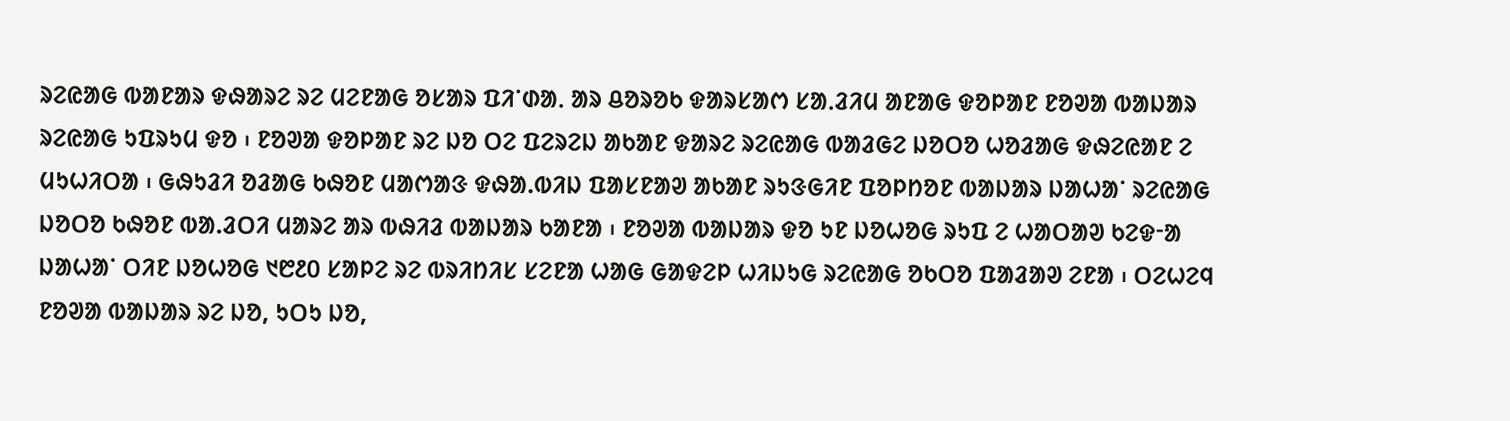ᱨᱮᱭᱟᱜ ᱵᱟᱱᱟᱨ ᱫᱷᱟᱨᱮ ᱨᱮ ᱢᱮᱱᱟᱜ ᱚᱥᱟᱨ ᱯᱤᱸᱰᱟᱹ ᱟᱨ ᱪᱚᱨᱚᱠ ᱫᱟᱨᱥᱟᱬ ᱥᱟᱹᱲᱤᱢ ᱟᱱᱟᱜ ᱫᱚᱞᱟᱱ ᱱᱚᱣᱟ ᱵᱟᱡᱟᱨ ᱨᱮᱭᱟᱜ ᱩᱯᱨᱩᱢ ᱫᱚ ᱾ ᱱᱚᱣᱟ ᱫᱚᱞᱟᱱ ᱨᱮ ᱡᱚ ᱛᱮ ᱯᱮᱨᱮᱡ ᱟᱠᱟᱱ ᱫᱟᱨᱮ ᱨᱮᱭᱟᱜ ᱵᱟᱲᱜᱮ ᱡᱚᱛᱚ ᱦᱚᱲᱟᱜ ᱫᱷᱮᱭᱟᱱ ᱮ ᱢᱩᱦᱤᱛᱟ ᱾ ᱜᱷᱩᱲᱤ ᱚᱲᱟᱜ ᱠᱷᱚᱱ ᱢᱟᱬᱟᱝ ᱫᱷᱟ.ᱵᱤᱡ ᱯᱟᱥᱱᱟᱣ ᱟᱠᱟᱱ ᱨᱩᱝᱜᱤᱱ ᱯᱚᱞᱴᱚᱱ ᱵᱟᱡᱟᱨ ᱡᱟᱦᱟᱸ ᱨᱮᱭᱟᱜ ᱡᱚᱛᱚ ᱠᱷᱚᱱ ᱵᱟ.ᱲᱛᱤ ᱢᱟᱨᱮ ᱟᱨ ᱵᱷᱤᱲ ᱵᱟᱡᱟᱨ ᱠᱟᱱᱟ ᱾ ᱱᱚᱣᱟ ᱵᱟᱡᱟᱨ ᱫᱚ ᱩᱱ ᱡᱚᱦᱚᱜ ᱨᱩᱯ ᱮ ᱦᱟᱛᱟᱣ ᱠᱮᱫᱼᱟ ᱡᱟᱦᱟᱸ ᱛᱤᱱ ᱡᱚᱦᱚᱜ ᱑᱘᱒᱐ ᱥᱟᱞᱮ ᱨᱮ ᱵᱨᱤᱴᱤᱥ ᱥᱮᱱᱟ ᱦᱟᱜ ᱜᱟᱫᱮᱞ ᱦᱤᱡᱩᱜ ᱨᱮᱭᱟᱜ ᱚᱠᱛᱚ ᱯᱟᱲᱟᱣ ᱮᱱᱟ ᱾ ᱛᱮᱦᱮᱧ ᱱᱚᱣᱟ ᱵᱟᱡᱟᱨ ᱨᱮ ᱡᱚ, ᱩᱛᱩ ᱡᱚ,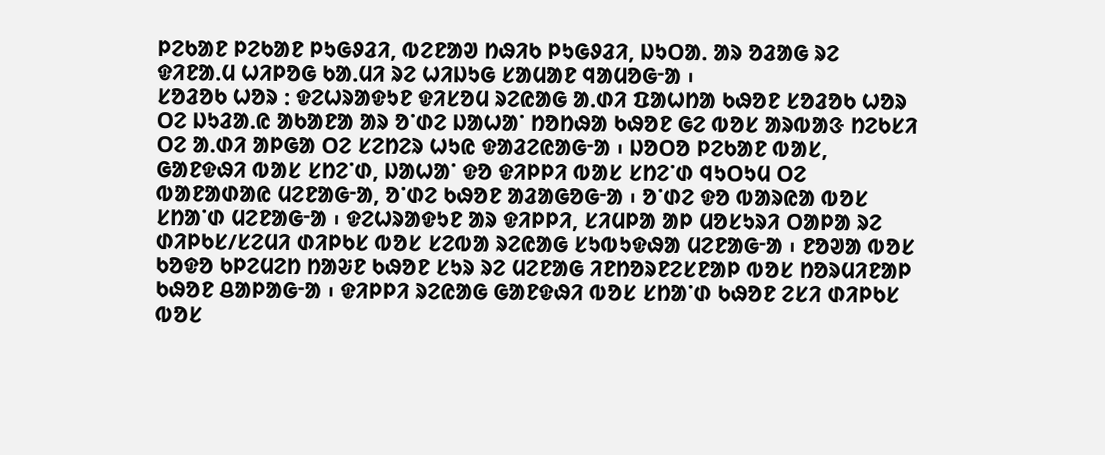ᱞᱮᱠᱟᱱ ᱞᱮᱠᱟᱱ ᱞᱩᱜᱽᱲᱤ, ᱵᱮᱱᱟᱣ ᱴᱷᱤᱠ ᱞᱩᱜᱽᱲᱤ, ᱡᱩᱛᱟᱹ ᱟᱨ ᱚᱲᱟᱜ ᱨᱮ ᱫᱤᱱᱟᱹᱢ ᱦᱤᱞᱚᱜ ᱠᱟᱹᱢᱤ ᱨᱮ ᱦᱤᱡᱩᱜ ᱥᱟᱢᱟᱱ ᱧᱟᱢᱚᱜᱼᱟ ᱾
ᱥᱚᱲᱚᱠ ᱦᱚᱨ ᱺ ᱫᱮᱦᱨᱟᱫᱩᱱ ᱫᱤᱥᱚᱢ ᱨᱮᱭᱟᱜ ᱟᱹᱰᱤ ᱯᱟᱦᱴᱟ ᱠᱷᱚᱱ ᱥᱚᱲᱚᱠ ᱦᱚᱨ ᱛᱮ ᱡᱩᱲᱟᱹᱭ ᱟᱠᱟᱱᱟ ᱟᱨ ᱚᱸᱰᱮ ᱡᱟᱦᱟᱸ ᱴᱚᱴᱷᱟ ᱠᱷᱚᱱ ᱜᱮ ᱵᱚᱥ ᱟᱨᱵᱟᱝ ᱴᱮᱠᱥᱤ ᱛᱮ ᱟᱹᱰᱤ ᱟᱞᱜᱟ ᱛᱮ ᱥᱮᱴᱮᱨ ᱦᱩᱭ ᱫᱟᱲᱮᱭᱟᱜᱼᱟ ᱾ ᱡᱚᱛᱚ ᱞᱮᱠᱟᱱ ᱵᱟᱥ, ᱜᱟᱱᱫᱷᱤ ᱵᱟᱥ ᱥᱴᱮᱸᱰ, ᱡᱟᱦᱟᱸ ᱫᱚ ᱫᱤᱞᱞᱤ ᱵᱟᱥ ᱥᱴᱮᱸᱰ ᱧᱩᱛᱩᱢ ᱛᱮ ᱵᱟᱱᱟᱰᱟᱭ ᱢᱮᱱᱟᱜᱼᱟ, ᱚᱸᱰᱮ ᱠᱷᱚᱱ ᱟᱲᱟᱜᱚᱜᱼᱟ ᱾ ᱚᱸᱰᱮ ᱫᱚ ᱵᱟᱨᱭᱟ ᱵᱚᱥ ᱥᱴᱟᱸᱰ ᱢᱮᱱᱟᱜᱼᱟ ᱾ ᱫᱮᱦᱨᱟᱫᱩᱱ ᱟᱨ ᱫᱤᱞᱞᱤ, ᱥᱤᱢᱞᱟ ᱟᱞ ᱢᱚᱥᱩᱨᱤ ᱛᱟᱞᱟ ᱨᱮ ᱰᱤᱞᱠᱥ/ᱥᱮᱢᱤ ᱰᱤᱞᱠᱥ ᱵᱚᱥ ᱥᱮᱵᱟ ᱨᱮᱭᱟᱜ ᱥᱩᱵᱩᱫᱷᱟ ᱢᱮᱱᱟᱜᱼᱟ ᱾ ᱱᱚᱣᱟ ᱵᱚᱥ ᱠᱚᱫᱚ ᱠᱞᱮᱢᱮᱴ ᱴᱟᱶᱱ ᱠᱷᱚᱱ ᱥᱩᱨ ᱨᱮ ᱢᱮᱱᱟᱜ ᱤᱱᱴᱚᱨᱱᱮᱥᱱᱟᱞ ᱵᱚᱥ ᱴᱚᱨᱢᱤᱱᱟᱞ ᱠᱷᱚᱱ ᱪᱟᱞᱟᱜᱼᱟ ᱾ ᱫᱤᱞᱞᱤ ᱨᱮᱭᱟᱜ ᱜᱟᱱᱫᱷᱤ ᱵᱚᱥ ᱥᱴᱟᱸᱰ ᱠᱷᱚᱱ ᱮᱥᱤ ᱰᱤᱞᱠᱥ ᱵᱚᱥ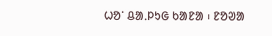ᱦᱚᱸ ᱪᱟᱹᱞᱩᱜ ᱠᱟᱱᱟ ᱾ ᱱᱚᱣᱟ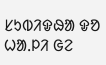ᱥᱩᱵᱤᱫᱷᱟ ᱫᱚ ᱦᱟᱹᱞᱤ ᱜᱮ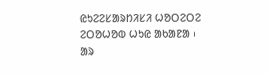ᱭᱩᱮᱮᱥᱟᱨᱴᱤᱥᱤ ᱦᱚᱛᱮᱛᱮ ᱮᱛᱚᱦᱚᱵ ᱦᱩᱭ ᱟᱠᱟᱱᱟ ᱾
ᱟᱨ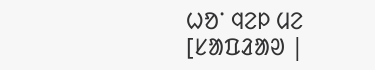ᱦᱚᱸ ᱧᱮᱞ ᱢᱮ
[ᱥᱟᱯᱲᱟᱣ |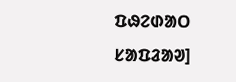ᱯᱷᱮᱰᱟᱛ ᱥᱟᱯᱲᱟᱣ]